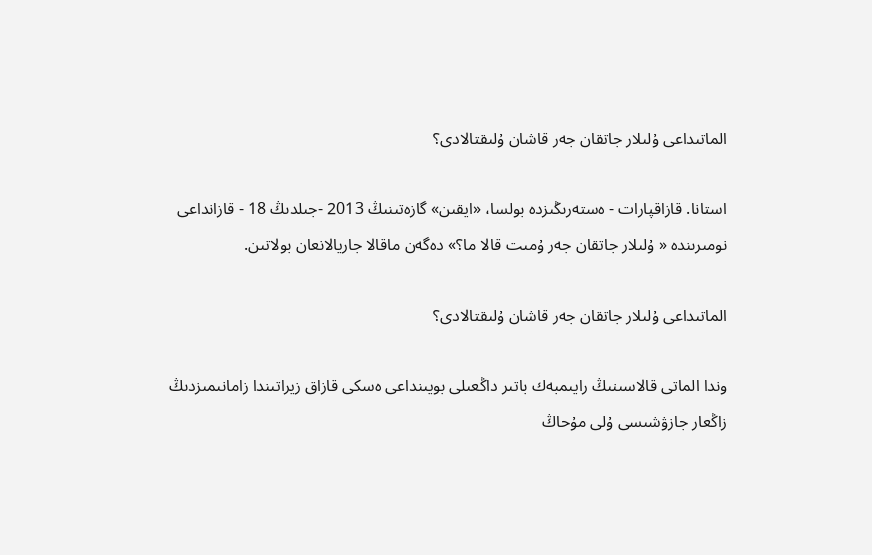الماتىداعى ۇلىلار جاتقان جەر قاشان ۇلىقتالادى؟

استانا. قازاقپارات - ەستەرىڭىزدە بولسا، «ايقىن» گازەتىنىڭ 2013 -جىلدىڭ 18 - قازانداعى نومىرىندە « ۇلىلار جاتقان جەر ۇمىت قالا ما؟» دەگەن ماقالا جاريالانعان بولاتىن.

الماتىداعى ۇلىلار جاتقان جەر قاشان ۇلىقتالادى؟

وندا الماتى قالاسىنىڭ رايىمبەك باتىر داڭعىلى بويىنداعى ەسكى قازاق زيراتىندا زامانىمىزدىڭ زاڭعار جازۋشىسى ۇلى مۇحاڭ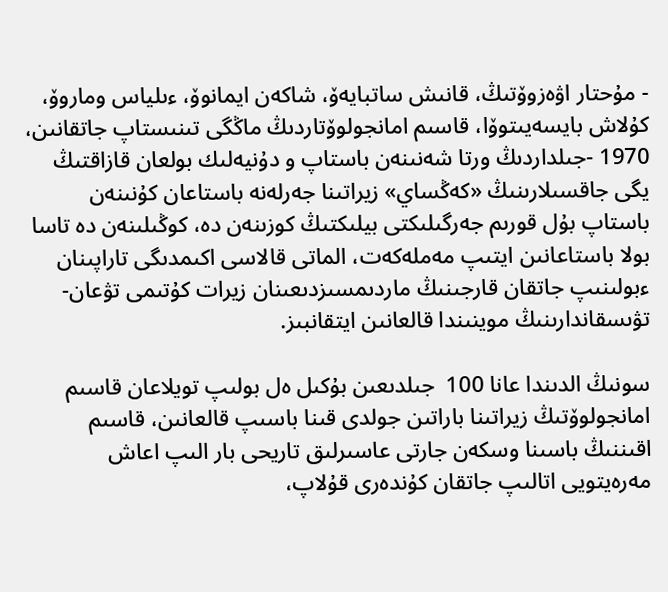- مۇحتار اۋەزوۆتىڭ، قانىش ساتبايەۆ، شاكەن ايمانوۆ، ءىلياس وماروۆ، كۇلاش بايسەيىتوۆا، قاسىم امانجولوۆتاردىڭ ماڭگى تىنىستاپ جاتقانىن، 1970 -جىلداردىڭ ورتا شەنىنەن باستاپ و دۇنيەلىك بولعان قازاقتىڭ يگى جاقسىلارىنىڭ «كەڭساي» زيراتىنا جەرلەنە باستاعان كۇنىنەن باستاپ بۇل قورىم جەرگىلىكتى بيلىكتىڭ كوزىنەن دە، كوڭىلىنەن دە تاسا بولا باستاعانىن ايتىپ مەملەكەت، الماتى قالاسى اكىمدىگى تاراپىنان ءبولىنىپ جاتقان قارجىنىڭ ماردىمسىزدىعىنان زيرات كۇتىمى تۋعان-تۋىسقاندارىنىڭ موينىندا قالعانىن ايتقانبىز.

سونىڭ الدىندا عانا 100  جىلدىعىن بۇكىل ەل بولىپ تويلاعان قاسىم امانجولوۆتىڭ زيراتىنا باراتىن جولدى قىنا باسىپ قالعانىن، قاسىم اقىننىڭ باسىنا وسكەن جارتى عاسىرلىق تاريحى بار الىپ اعاش مەرەيتويى اتالىپ جاتقان كۇندەرى قۇلاپ،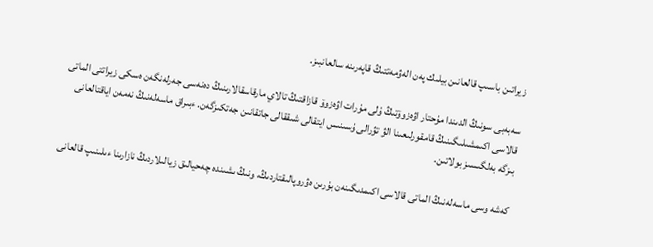زيراتىن باسىپ قالعانىن بيلىك پەن الەۋمەتتىڭ قاپەرىنە سالعانبىز.

سەبەبى سونىڭ الدىندا مۇحتار اۋەزوۆتىڭ ۇلى مۇرات اۋەزوۆ قازاقتىڭ تالاي مارقاسقالارىنىڭ دەنەسى جەرلەنگەن ەسكى زيراتتى الماتى قالاسى اكىمشىلىگىنىڭ قامقورلىعىنا الۋ تۋرالى ۇسىنىس ايتقالى شىققالى جاتقانىن جەتكىزگەن. ءبىراق ماسەلەنىڭ نەمەن اياقتالعانى بىزگە بەلگىسىز بولاتىن.

كەشە وسى ماسەلەنىڭ الماتى قالاسى اكىمدىگىنەن بۇرىن ەۋروپالىقتاردىڭ، ونىڭ ىشىندە چەحيالىق زيالىلاردىڭ نازارىنا ءىلىنىپ قالعانى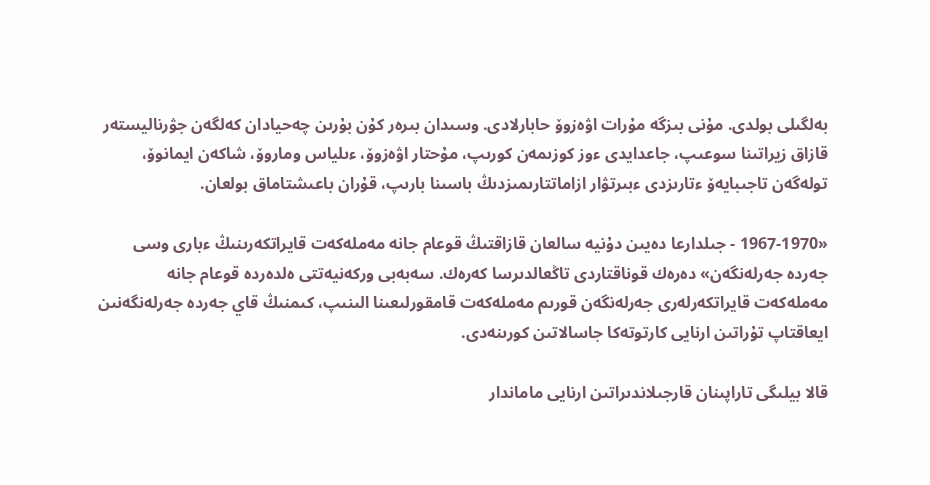بەلگىلى بولدى. مۇنى بىزگە مۇرات اۋەزوۆ حابارلادى. وسىدان بىرەر كۇن بۇرىن چەحيادان كەلگەن جۋرناليستەر قازاق زيراتىنا سوعىپ، جاعدايدى ءوز كوزىمەن كورىپ، مۇحتار اۋەزوۆ، ءىلياس وماروۆ، شاكەن ايمانوۆ، تولەگەن تاجىبايەۆ ءتارىزدى ءبىرتۋار ازاماتتارىمىزدىڭ باسىنا بارىپ، قۇران باعىشتاماق بولعان.

«1967-1970 - جىلدارعا دەيىن دۇنيە سالعان قازاقتىڭ قوعام جانە مەملەكەت قايراتكەرىنىڭ ءبارى وسى جەردە جەرلەنگەن» دەرەك قوناقتاردى تاڭعالدىرسا كەرەك. سەبەبى وركەنيەتتى ەلدەردە قوعام جانە مەملەكەت قايراتكەرلەرى جەرلەنگەن قورىم مەملەكەت قامقورلىعىنا الىنىپ، كىمنىڭ قاي جەردە جەرلەنگەنىن ايعاقتاپ تۇراتىن ارنايى كارتوتەكا جاسالاتىن كورىنەدى.

قالا بيلىگى تاراپىنان قارجىلاندىراتىن ارنايى ماماندار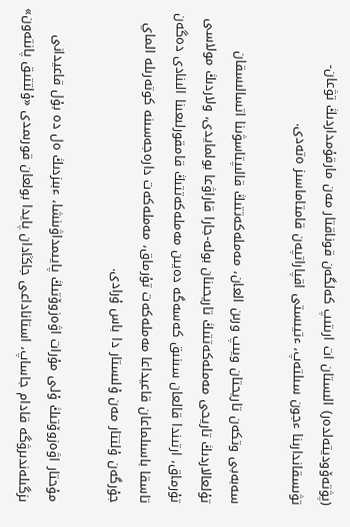(پۋتەۆوديتەلدەر) الىستان ات ارىتىپ كەلگەن قوناقتار مەن مارقۇمداردىڭ تۋعان-تۋىسقاندارىنا ءجون سىلتەپ، ءتيىستى اقپاراتپەن قامتاماسىز ەتەدى.

سەبەبى وتكەن تاريحتان ويىپ ورىن العان، مەملەكەتتىڭ قالىپتاسۋىنا اتسالىسقان تۇلعالاردىڭ تاريحى مەملەكەتتىڭ تاريحىنان بولە-جارا قاراۋعا بولمايدى، ولاردىڭ مولاسى تۇرماق، ارتىندا قالعان سىنىق كەسەگە دەيىن مەملەكەتتىڭ قامقورلىعىنا الىنادى دەگەن تاسقا باسىلماعان قاعيداعا مەملەكەت تۇرماق، مەملەكەت دارەجەسىنە كوتەرىلە الماي جۇرگەن ۇلتتار مەن ۇلىستار دا باس ۇرادى.

مۇحتار اۋەزوۆتىڭ ۇلى مۇرات اۋەزوۆتىڭ پايىمداۋىنشا، ءبىزدىڭ ەل دە بۇل قاعيدانى ىزگىلەندىرۋگە قادام جاساپ، استاناداعى جاڭادان پايدا بولعان قورىمدى «ۇلتتىق پانتەون»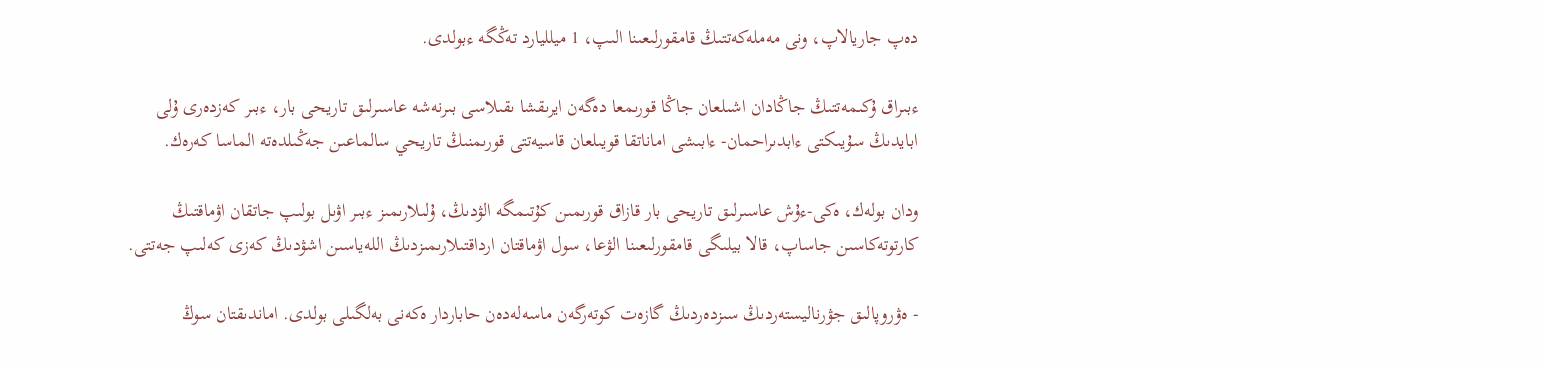دەپ جاريالاپ، ونى مەملەكەتتىڭ قامقورلىعىنا الىپ، 1 ميلليارد تەڭگە ءبولدى.

ءبىراق ۇكىمەتتىڭ جاڭادان اشىلعان جاڭا قورىمعا دەگەن ايرىقشا ىقىلاسى بىرنەشە عاسىرلىق تاريحى بار، ءبىر كەزدەرى ۇلى ابايدىڭ سۇيىكتى ءابدىراحمان- ءابىشى اماناتقا قويىلعان قاسيەتتى قورىمنىڭ تاريحي سالماعىن جەڭىلدەتە الماسا كەرەك.

ودان بولەك، ەكى-ءۇش عاسىرلىق تاريحى بار قازاق قورىمىن كۇتىمگە الۋدىڭ، ۇلىلارىمىز ءبىر اۋىل بولىپ جاتقان اۋماقتىڭ كارتوتەكاسىن جاساپ، قالا بيلىگى قامقورلىعىنا الۋعا، سول اۋماقتان ارداقتىلارىمىزدىڭ اللەياسىن اشۋدىڭ كەزى كەلىپ جەتتى.

- ەۋروپالىق جۋرناليستەردىڭ سىزدەردىڭ گازەت كوتەرگەن ماسەلەدەن حاباردار ەكەنى بەلگىلى بولدى. اماندىقتان سوڭ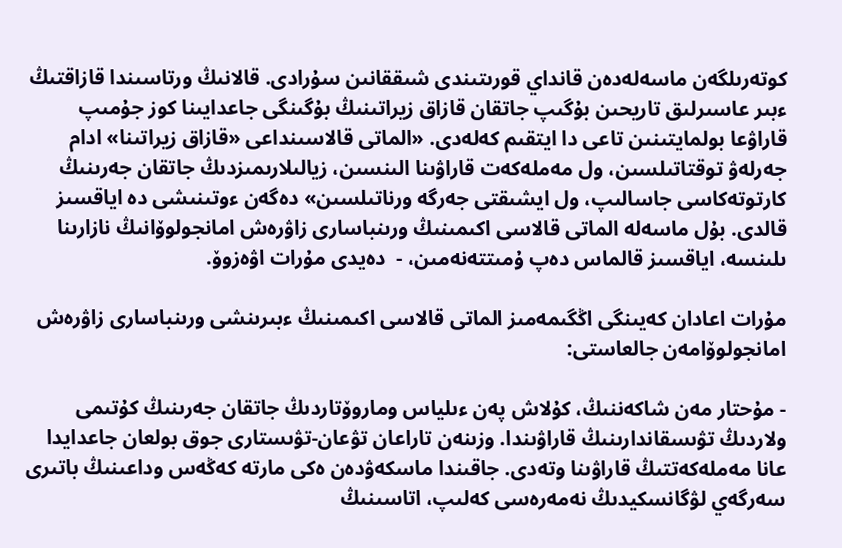كوتەرىلگەن ماسەلەدەن قانداي قورىتىندى شىققانىن سۇرادى. قالانىڭ ورتاسىندا قازاقتىڭ ءبىر عاسىرلىق تاريحىن بۇگىپ جاتقان قازاق زيراتىنىڭ بۇگىنگى جاعدايىنا كوز جۇمىپ قاراۋعا بولمايتىنىن تاعى دا ايتقىم كەلەدى. «الماتى قالاسىنداعى «قازاق زيراتىنا» ادام جەرلەۋ توقتاتىلسىن، ول مەملەكەت قاراۋىنا الىنسىن، زيالىلارىمىزدىڭ جاتقان جەرىنىڭ كارتوتەكاسى جاسالىپ، ول ايشىقتى جەرگە ورناتىلسىن» دەگەن ءوتىنىشى دە اياقسىز قالدى. بۇل ماسەلە الماتى قالاسى اكىمىنىڭ ورىنباسارى زاۋرەش امانجولوۆانىڭ نازارىنا ىلىنسە، اياقسىز قالماس دەپ ۇمىتتەنەمىن، -  دەيدى مۇرات اۋەزوۆ.

مۇرات اعادان كەيىنگى اڭگىمەمىز الماتى قالاسى اكىمىنىڭ ءبىرىنشى ورىنباسارى زاۋرەش امانجولوۆامەن جالعاستى:

- مۇحتار مەن شاكەننىڭ، كۇلاش پەن ءىلياس وماروۆتاردىڭ جاتقان جەرىنىڭ كۇتىمى ولاردىڭ تۋىسقاندارىنىڭ قاراۋىندا. وزىنەن تاراعان تۋعان-تۋىستارى جوق بولعان جاعدايدا عانا مەملەكەتتىڭ قاراۋىنا وتەدى. جاقىندا ماسكەۋدەن ەكى مارتە كەڭەس وداعىنىڭ باتىرى سەرگەي لۋگانسكيدىڭ نەمەرەسى كەلىپ، اتاسىنىڭ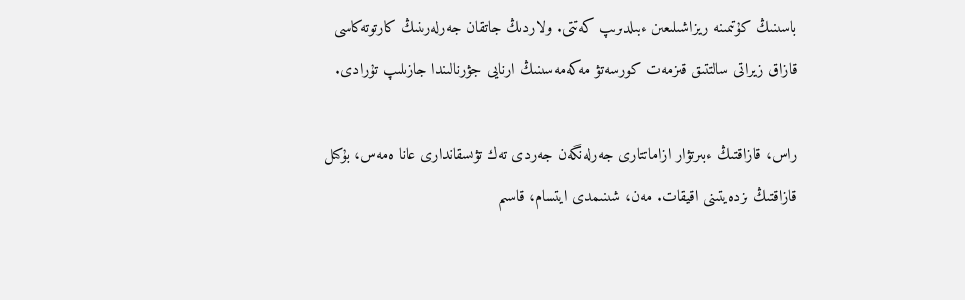باسىنىڭ كۇتىمىنە ريزاشىلىعىن ءبىلدىرىپ كەتتى. ولاردىڭ جاتقان جەرلەرىنىڭ كارتوتەكاسى قازاق زيراتى سالتتىق قىزمەت كورسەتۋ مەكەمەسىنىڭ ارنايى جۋرنالىندا جازىلىپ تۇرادى.

راس، قازاقتىڭ ءبىرتۋار ازاماتتارى جەرلەنگەن جەردى تەك تۋىسقاندارى عانا ەمەس، بۇكىل قازاقتىڭ ىزدەيتىنى اقيقات. مەن، شىنىمدى ايتسام، قاسىم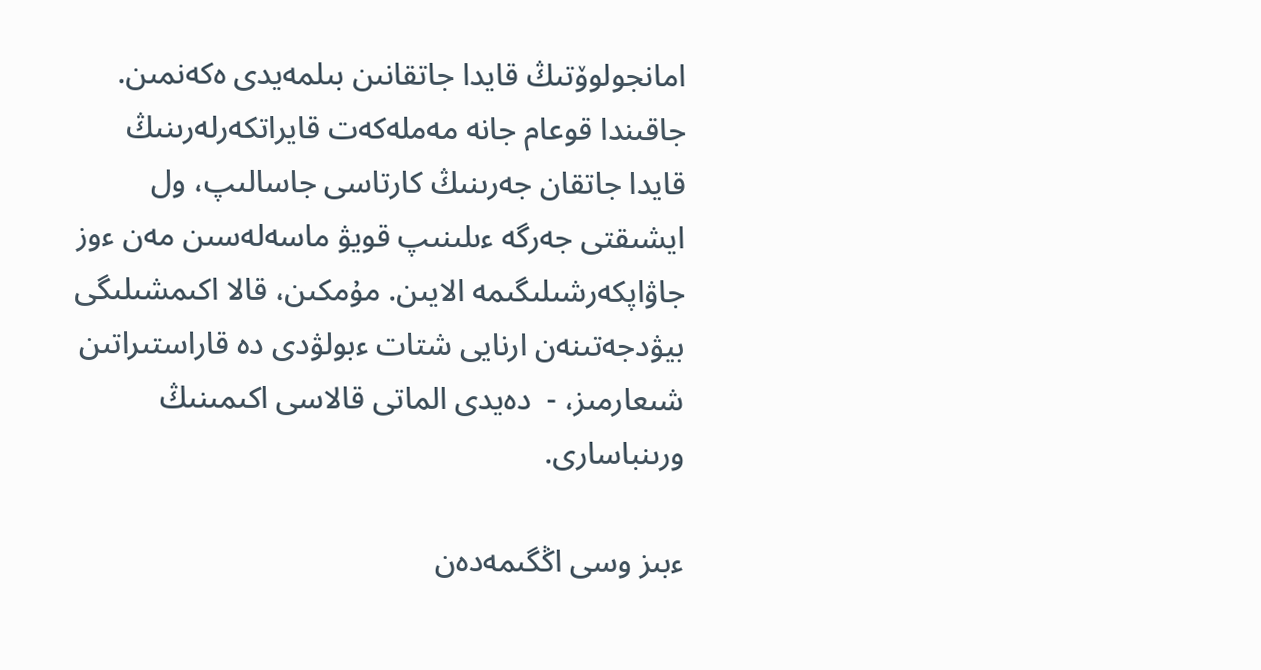امانجولوۆتىڭ قايدا جاتقانىن بىلمەيدى ەكەنمىن. جاقىندا قوعام جانە مەملەكەت قايراتكەرلەرىنىڭ قايدا جاتقان جەرىنىڭ كارتاسى جاسالىپ، ول ايشىقتى جەرگە ءىلىنىپ قويۋ ماسەلەسىن مەن ءوز جاۋاپكەرشىلىگىمە الايىن. مۇمكىن، قالا اكىمشىلىگى بيۋدجەتىنەن ارنايى شتات ءبولۋدى دە قاراستىراتىن شىعارمىز، -  دەيدى الماتى قالاسى اكىمىنىڭ ورىنباسارى.

ءبىز وسى اڭگىمەدەن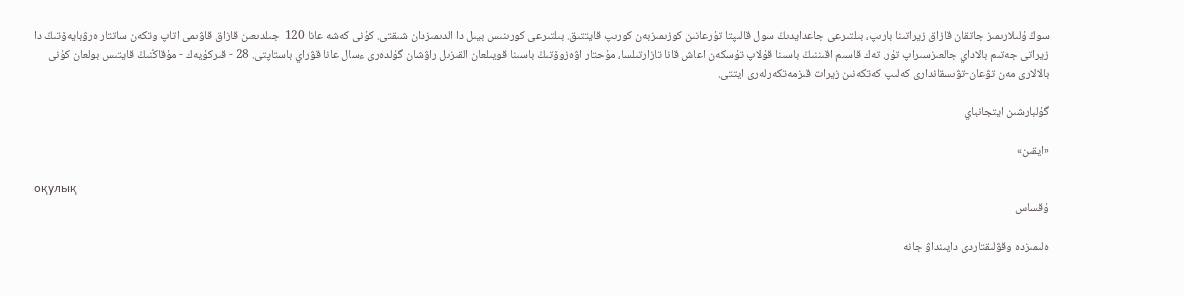سوڭ ۇلىلارىمىز جاتقان قازاق زيراتىنا بارىپ، بىلتىرعى جاعدايدىڭ سول قالىپتا تۇرعانىن كوزىمىزبەن كورىپ قايتتىق. بىلتىرعى كورىنىس بيىل دا الدىمىزدان شىقتى. كۇنى كەشە عانا 120  جىلدىعىن قازاق قاۋىمى اتاپ وتكەن ساتتار ەرۋبايەۆتىڭ دا زيراتى جەتىم بالاداي جالعىزسىراپ تۇر. تەك قاسىم اقىننىڭ باسىنا قۇلاپ تۇسكەن اعاش قانا تازارتىلسا، مۇحتار اۋەزوۆتىڭ باسىنا قويىلعان القىزىل راۋشان گۇلدەرى ءسال عانا قۋراي باستاپتى. 28 - قىركۇيەك - مۇقاڭنىڭ قايتىس بولعان كۇنى بالالارى مەن تۋعان-تۋىسقاندارى كەلىپ كەتكەنىن زيرات قىزمەتكەرلەرى ايتتى.

گۇلبارشىن ايتجانباي

«ايقىن»

оқулық
ۇقساس

ەلىمىزدە وقۋلىقتاردى دايىنداۋ جانە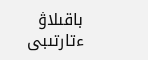باقىلاۋ ءتارتىبى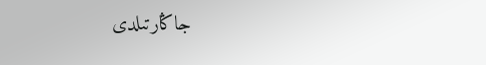جاڭارتىلدى